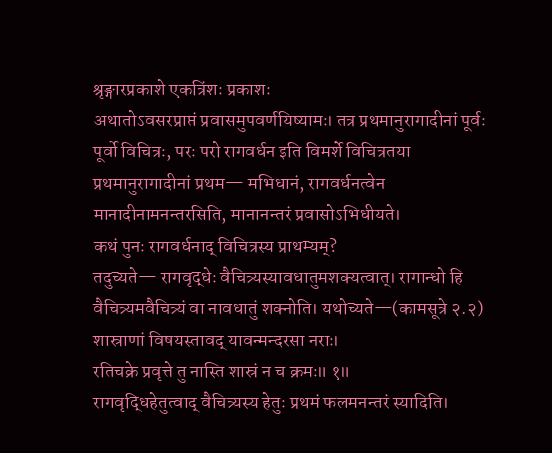श्रृङ्गारप्रकाशे एकत्रिंशः प्रकाशः
अथातोऽवसरप्राप्तं प्रवासमुपवर्णयिष्यामः। तत्र प्रथमानुरागादीनां पूर्वः पूर्वो विचित्रः, परः परो रागवर्धन इति विमर्शे विचित्रतया प्रथमानुरागादीनां प्रथम— मभिधानं, रागवर्धनत्वेन मानादीनामनन्तरसिति, मानानन्तरं प्रवासोऽभिधीयते।
कथं पुनः रागवर्धनाद् विचित्रस्य प्राथम्यम्?
तदुच्यते— रागवृद्धेः वैचित्र्यस्यावधातुमशक्यत्वात्। रागान्धो हि वैचित्र्यमवैचित्र्यं वा नावधातुं शक्नोति। यथोच्यते—(कामसूत्रे २.२)
शास्राणां विषयस्तावद् यावन्मन्दरसा नराः।
रतिचक्रे प्रवृत्ते तु नास्ति शास्रं न च क्रमः॥ १॥
रागवृद्धिहेतुत्वाद् वैचित्र्यस्य हेतुः प्रथमं फलमनन्तरं स्यादिति।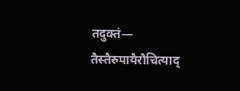तदुक्तं—
तैस्तैरुपायैरौचित्याद्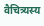वैचित्र्यस्य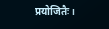प्रयोजितैः।